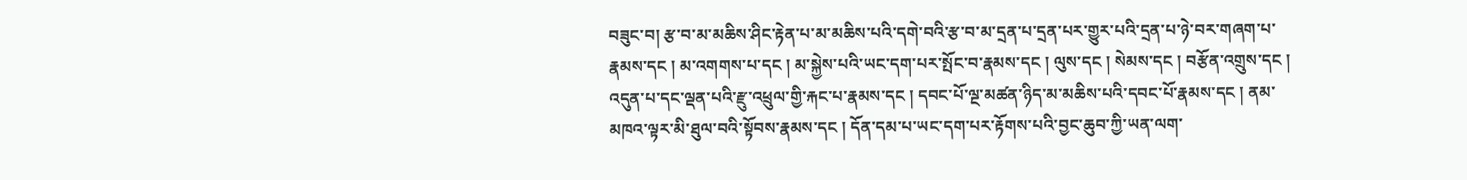བཟུང་བ། རྩ་བ་མ་མཆིས་ཤིང་རྟེན་པ་མ་མཆིས་པའི་དགེ་བའི་རྩ་བ་མ་དྲན་པ་དྲན་པར་གྱུར་པའི་དྲན་པ་ཉེ་བར་གཞག་པ་རྣམས་དང ། མ་འགགས་པ་དང ། མ་སྐྱེས་པའི་ཡང་དག་པར་སྤོང་བ་རྣམས་དང ། ལུས་དང ། སེམས་དང ། བརྩོན་འགྲུས་དང ། འདུན་པ་དང་ལྡན་པའི་རྫུ་འཕྲུལ་གྱི་རྐང་པ་རྣམས་དང ། དབང་པོ་ལྔ་མཚན་ཉིད་མ་མཆིས་པའི་དབང་པོ་རྣམས་དང ། ནམ་མཁའ་ལྟར་མི་ཐུལ་བའི་སྟོབས་རྣམས་དང ། དོན་དམ་པ་ཡང་དག་པར་རྟོགས་པའི་བྱང་ཆུབ་ཀྱི་ཡན་ལག་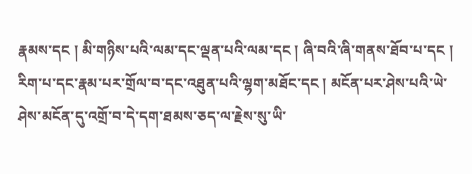རྣམས་དང ། མི་གཉིས་པའི་ལམ་དང་ལྡན་པའི་ལམ་དང ། ཞི་བའི་ཞི་གནས་ཐོབ་པ་དང ། རིག་པ་དང་རྣམ་པར་གྲོལ་བ་དང་འཐུན་པའི་ལྷག་མཐོང་དང ། མངོན་པར་ཤེས་པའི་ཡེ་ཤེས་མངོན་དུ་འགྲོ་བ་དེ་དག་ཐམས་ཅད་ལ་རྗེས་སུ་ཡི་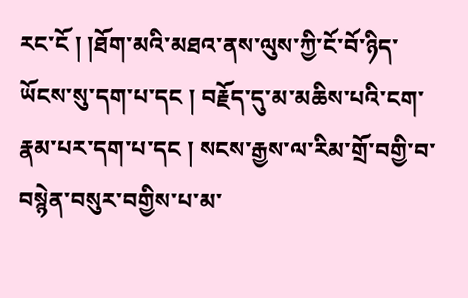རང་ངོ ། །ཐོག་མའི་མཐའ་ནས་ལུས་ཀྱི་ངོ་བོ་ཉིད་ཡོངས་སུ་དག་པ་དང ། བརྗོད་དུ་མ་མཆིས་པའི་ངག་རྣམ་པར་དག་པ་དང ། སངས་རྒྱས་ལ་རིམ་གྲོ་བགྱི་བ་བསྙེན་བསུར་བགྱིས་པ་མ་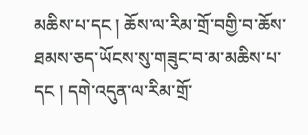མཆིས་པ་དང ། ཆོས་ལ་རིམ་གྲོ་བགྱི་བ་ཆོས་ཐམས་ཅད་ཡོངས་སུ་གཟུང་བ་མ་མཆིས་པ་དང ། དགེ་འདུན་ལ་རིམ་གྲོ་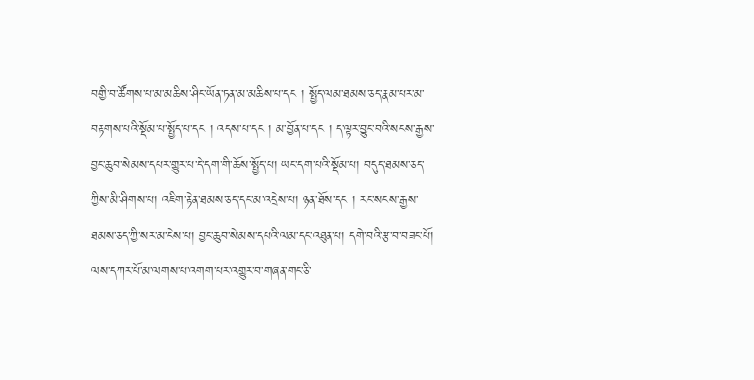བགྱི་བ་ཚོགས་པ་མ་མཆིས་ཤིང་ཡོན་ཏན་མ་མཆིས་པ་དང ། སྤྱོད་ལམ་ཐམས་ཅད་རྣམ་པར་མ་བརྟགས་པའི་སྡོམ་པ་སྤྱོད་པ་དང ། འདས་པ་དང ། མ་བྱོན་པ་དང ། ད་ལྟར་བྱུང་བའི་སངས་རྒྱས་བྱང་ཆུབ་སེམས་དཔར་གྱུར་པ་དེ་དག་གི་ཆོས་སྤྱོད་པ། ཡང་དག་པའི་སྡོམ་པ། བདུད་ཐམས་ཅད་ཀྱིས་མི་ཤིགས་པ། འཇིག་རྟེན་ཐམས་ཅད་དང་མ་འདྲེས་པ། ཉན་ཐོས་དང ། རང་སངས་རྒྱས་ཐམས་ཅད་ཀྱི་སར་མ་ངེས་པ། བྱང་ཆུབ་སེམས་དཔའི་ལམ་དང་འཐུན་པ། དགེ་བའི་རྩ་བ་བཟང་པོ། ལས་དཀར་པོ་མ་ལགས་པ་འགག་པར་འགྱུར་བ་གཞན་གང་ཅི་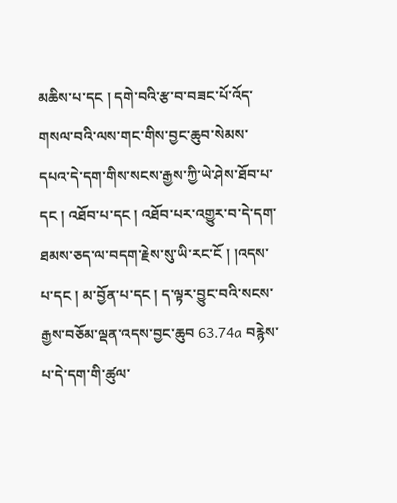མཆིས་པ་དང ། དགེ་བའི་རྩ་བ་བཟང་པོ་འོད་གསལ་བའི་ལས་གང་གིས་བྱང་ཆུབ་སེམས་དཔའ་དེ་དག་གིས་སངས་རྒྱས་ཀྱི་ཡེ་ཤེས་ཐོབ་པ་དང ། འཐོབ་པ་དང ། འཐོབ་པར་འགྱུར་བ་དེ་དག་ཐམས་ཅད་ལ་བདག་རྗེས་སུ་ཡི་རང་ངོ ། །འདས་པ་དང ། མ་བྱོན་པ་དང ། ད་ལྟར་བྱུང་བའི་སངས་རྒྱས་བཅོམ་ལྡན་འདས་བྱང་ཆུབ 63.74a བརྙེས་པ་དེ་དག་གི་ཚུལ་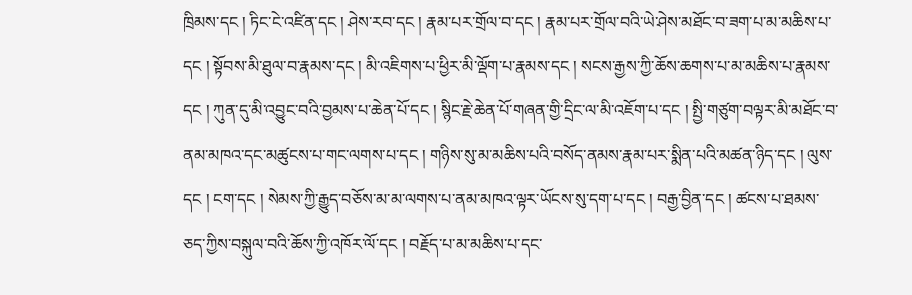ཁྲིམས་དང ། ཏིང་ངེ་འཛིན་དང ། ཤེས་རབ་དང ། རྣམ་པར་གྲོལ་བ་དང ། རྣམ་པར་གྲོལ་བའི་ཡེ་ཤེས་མཐོང་བ་ཟག་པ་མ་མཆིས་པ་དང ། སྟོབས་མི་ཐུལ་བ་རྣམས་དང ། མི་འཇིགས་པ་ཕྱིར་མི་ལྡོག་པ་རྣམས་དང ། སངས་རྒྱས་ཀྱི་ཆོས་ཆགས་པ་མ་མཆིས་པ་རྣམས་དང ། ཀུན་དུ་མི་འབྱུང་བའི་བྱམས་པ་ཆེན་པོ་དང ། སྙིང་རྗེ་ཆེན་པོ་གཞན་གྱི་དྲིང་ལ་མི་འཇོག་པ་དང ། སྤྱི་གཙུག་བལྟར་མི་མཐོང་བ་ནམ་མཁའ་དང་མཚུངས་པ་གང་ལགས་པ་དང ། གཉིས་སུ་མ་མཆིས་པའི་བསོད་ནམས་རྣམ་པར་སྨིན་པའི་མཚན་ཉིད་དང ། ལུས་དང ། ངག་དང ། སེམས་ཀྱི་རྒྱུད་བཅོས་མ་མ་ལགས་པ་ནམ་མཁའ་ལྟར་ཡོངས་སུ་དག་པ་དང ། བརྒྱ་བྱིན་དང ། ཚངས་པ་ཐམས་ཅད་ཀྱིས་བསྐུལ་བའི་ཆོས་ཀྱི་འཁོར་ལོ་དང ། བརྗོད་པ་མ་མཆིས་པ་དང་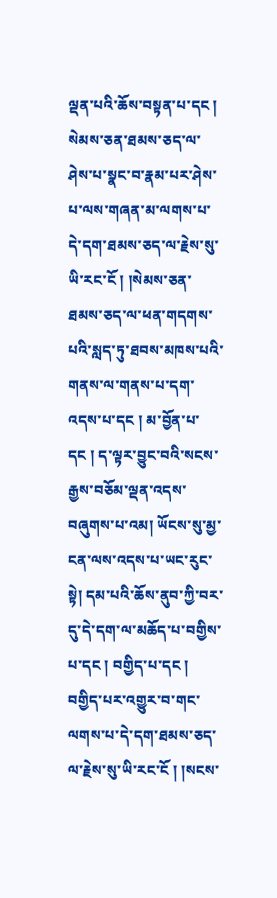ལྡན་པའི་ཆོས་བསྟན་པ་དང ། སེམས་ཅན་ཐམས་ཅད་ལ་ཤེས་པ་སྣང་བ་རྣམ་པར་ཤེས་པ་ལས་གཞན་མ་ལགས་པ་དེ་དག་ཐམས་ཅད་ལ་རྗེས་སུ་ཡི་རང་ངོ ། །སེམས་ཅན་ཐམས་ཅད་ལ་ཕན་གདགས་པའི་སླད་ཏུ་ཐབས་མཁས་པའི་གནས་ལ་གནས་པ་དག་འདས་པ་དང ། མ་བྱོན་པ་དང ། ད་ལྟར་བྱུང་བའི་སངས་རྒྱས་བཅོམ་ལྡན་འདས་བཞུགས་པ་འམ། ཡོངས་སུ་མྱ་ངན་ལས་འདས་པ་ཡང་རུང་སྟེ། དམ་པའི་ཆོས་ནུབ་ཀྱི་བར་དུ་དེ་དག་ལ་མཆོད་པ་བགྱིས་པ་དང ། བགྱིད་པ་དང ། བགྱིད་པར་འགྱུར་བ་གང་ལགས་པ་དེ་དག་ཐམས་ཅད་ལ་རྗེས་སུ་ཡི་རང་ངོ ། །སངས་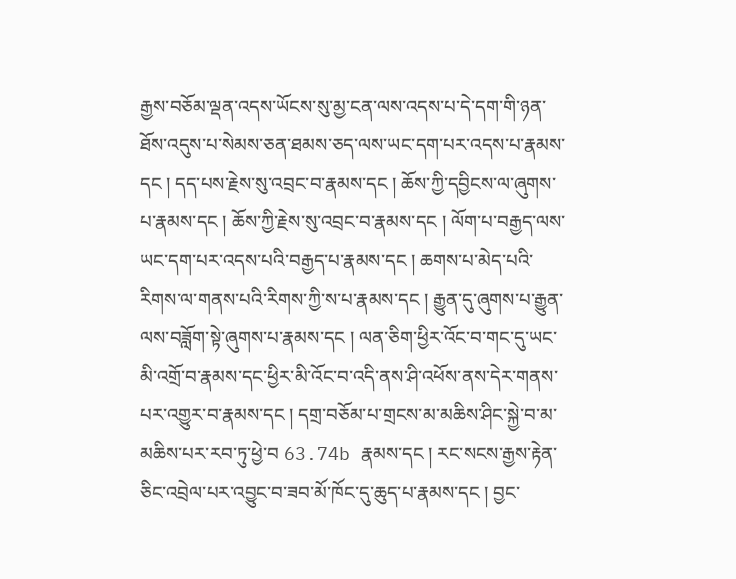རྒྱས་བཅོམ་ལྡན་འདས་ཡོངས་སུ་མྱ་ངན་ལས་འདས་པ་དེ་དག་གི་ཉན་ཐོས་འདུས་པ་སེམས་ཅན་ཐམས་ཅད་ལས་ཡང་དག་པར་འདས་པ་རྣམས་དང ། དད་པས་རྗེས་སུ་འབྲང་བ་རྣམས་དང ། ཆོས་ཀྱི་དབྱིངས་ལ་ཞུགས་པ་རྣམས་དང ། ཆོས་ཀྱི་རྗེས་སུ་འབྲང་བ་རྣམས་དང ། ལོག་པ་བརྒྱད་ལས་ཡང་དག་པར་འདས་པའི་བརྒྱད་པ་རྣམས་དང ། ཆགས་པ་མེད་པའི་རིགས་ལ་གནས་པའི་རིགས་ཀྱི་ས་པ་རྣམས་དང ། རྒྱུན་དུ་ཞུགས་པ་རྒྱུན་ལས་བཟློག་སྟེ་ཞུགས་པ་རྣམས་དང ། ལན་ཅིག་ཕྱིར་འོང་བ་གང་དུ་ཡང་མི་འགྲོ་བ་རྣམས་དང་ཕྱིར་མི་འོང་བ་འདི་ནས་ཤི་འཕོས་ནས་དེར་གནས་པར་འགྱུར་བ་རྣམས་དང ། དགྲ་བཅོམ་པ་གྲངས་མ་མཆིས་ཤིང་སྐྱེ་བ་མ་མཆིས་པར་རབ་ཏུ་ཕྱེ་བ 63.74b རྣམས་དང ། རང་སངས་རྒྱས་རྟེན་ཅིང་འབྲེལ་པར་འབྱུང་བ་ཟབ་མོ་ཁོང་དུ་ཆུད་པ་རྣམས་དང ། བྱང་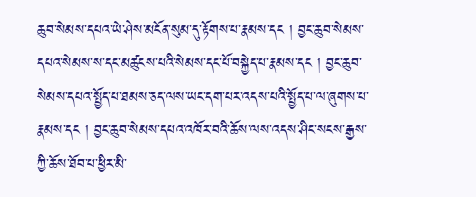ཆུབ་སེམས་དཔའ་ཡེ་ཤེས་མངོན་སུམ་དུ་རྟོགས་པ་རྣམས་དང ། བྱང་ཆུབ་སེམས་དཔའ་སེམས་ས་དང་མཚུངས་པའི་སེམས་དང་པོ་བསྐྱེད་པ་རྣམས་དང ། བྱང་ཆུབ་སེམས་དཔའ་སྤྱོད་པ་ཐམས་ཅད་ལས་ཡང་དག་པར་འདས་པའི་སྤྱོད་པ་ལ་ཞུགས་པ་རྣམས་དང ། བྱང་ཆུབ་སེམས་དཔའ་འཁོར་བའི་ཆོས་ལས་འདས་ཤིང་སངས་རྒྱས་ཀྱི་ཆོས་ཐོབ་པ་ཕྱིར་མི་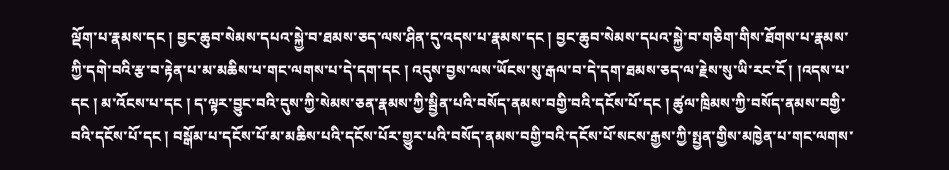ལྡོག་པ་རྣམས་དང ། བྱང་ཆུབ་སེམས་དཔའ་སྐྱེ་བ་ཐམས་ཅད་ལས་ཤིན་དུ་འདས་པ་རྣམས་དང ། བྱང་ཆུབ་སེམས་དཔའ་སྐྱེ་བ་གཅིག་གིས་ཐོགས་པ་རྣམས་ཀྱི་དགེ་བའི་རྩ་བ་རྟེན་པ་མ་མཆིས་པ་གང་ལགས་པ་དེ་དག་དང ། འདུས་བྱས་ལས་ཡོངས་སུ་རྒལ་བ་དེ་དག་ཐམས་ཅད་ལ་རྗེས་སུ་ཡི་རང་ངོ ། །འདས་པ་དང ། མ་འོངས་པ་དང ། ད་ལྟར་བྱུང་བའི་དུས་ཀྱི་སེམས་ཅན་རྣམས་ཀྱི་སྦྱིན་པའི་བསོད་ནམས་བགྱི་བའི་དངོས་པོ་དང ། ཚུལ་ཁྲིམས་ཀྱི་བསོད་ནམས་བགྱི་བའི་དངོས་པོ་དང ། བསྒོམ་པ་དངོས་པོ་མ་མཆིས་པའི་དངོས་པོར་གྱུར་པའི་བསོད་ནམས་བགྱི་བའི་དངོས་པོ་སངས་རྒྱས་ཀྱི་སྤྱན་གྱིས་མཁྱེན་པ་གང་ལགས་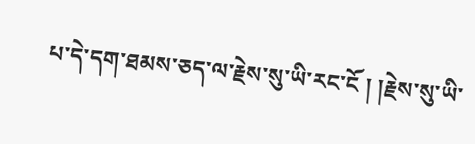པ་དེ་དག་ཐམས་ཅད་ལ་རྗེས་སུ་ཡི་རང་ངོ ། །རྗེས་སུ་ཡི་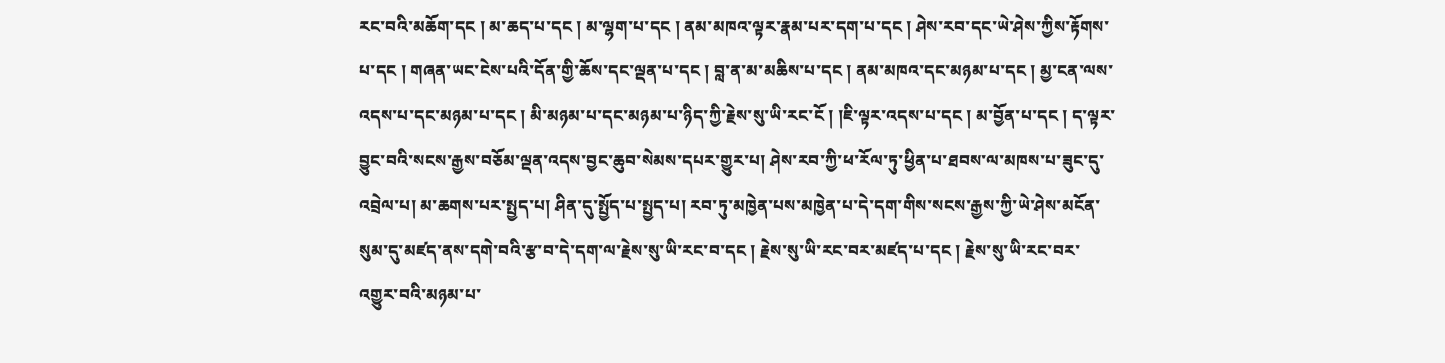རང་བའི་མཆོག་དང ། མ་ཆད་པ་དང ། མ་ལྷག་པ་དང ། ནམ་མཁའ་ལྟར་རྣམ་པར་དག་པ་དང ། ཤེས་རབ་དང་ཡེ་ཤེས་ཀྱིས་རྟོགས་པ་དང ། གཞན་ཡང་ངེས་པའི་དོན་གྱི་ཆོས་དང་ལྡན་པ་དང ། བླ་ན་མ་མཆིས་པ་དང ། ནམ་མཁའ་དང་མཉམ་པ་དང ། མྱ་ངན་ལས་འདས་པ་དང་མཉམ་པ་དང ། མི་མཉམ་པ་དང་མཉམ་པ་ཉིད་ཀྱི་རྗེས་སུ་ཡི་རང་ངོ ། །ཇི་ལྟར་འདས་པ་དང ། མ་བྱོན་པ་དང ། ད་ལྟར་བྱུང་བའི་སངས་རྒྱས་བཅོམ་ལྡན་འདས་བྱང་ཆུབ་སེམས་དཔར་གྱུར་པ། ཤེས་རབ་ཀྱི་ཕ་རོལ་ཏུ་ཕྱིན་པ་ཐབས་ལ་མཁས་པ་ཟུང་དུ་འབྲེལ་པ། མ་ཆགས་པར་སྤྱད་པ། ཤིན་དུ་སྤྱོད་པ་སྤྱད་པ། རབ་ཏུ་མཁྱེན་པས་མཁྱེན་པ་དེ་དག་གིས་སངས་རྒྱས་ཀྱི་ཡེ་ཤེས་མངོན་སུམ་དུ་མཛད་ནས་དགེ་བའི་རྩ་བ་དེ་དག་ལ་རྗེས་སུ་ཡི་རང་བ་དང ། རྗེས་སུ་ཡི་རང་བར་མཛད་པ་དང ། རྗེས་སུ་ཡི་རང་བར་འགྱུར་བའི་མཉམ་པ་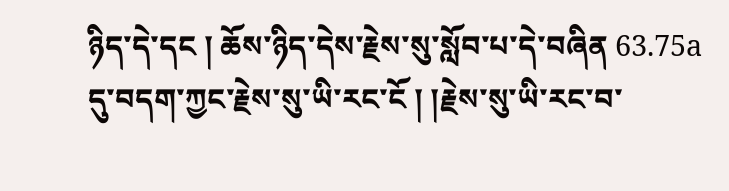ཉིད་དེ་དང ། ཆོས་ཉིད་དེས་རྗེས་སུ་སློབ་པ་དེ་བཞིན 63.75a དུ་བདག་ཀྱང་རྗེས་སུ་ཡི་རང་ངོ ། །རྗེས་སུ་ཡི་རང་བ་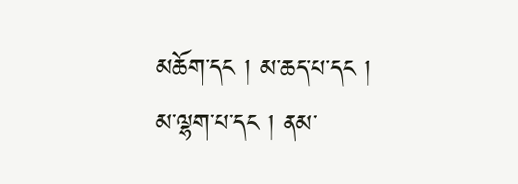མཆོག་དང ། མ་ཆད་པ་དང ། མ་ལྷག་པ་དང ། ནམ་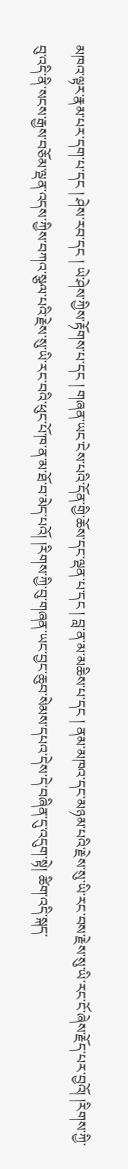མཁའ་ལྟར་རྣམ་པར་དག་པ་དང ། ཤེས་རབ་དང ། ཡེ་ཤེས་ཀྱིས་རྟོགས་པ་དང ། གཞན་ཡང་ངེས་པའི་དོན་གྱི་ཆོས་དང་ལྡན་པ་དང ། བླ་ན་མ་མཆིས་པ་དང ། ནམ་མཁའ་དང་མཉམ་པའི་རྗེས་སུ་ཡི་རང་བས་རྗེས་སུ་ཡི་རང་ངོ་ཞེས་རྗོད་པར་བྱའོ། །རིགས་ཀྱི་བུ་འདི་ནི་སངས་རྒྱས་བཅོམ་ལྡན་འདས་ཀྱིས་བཀའ་སྩལ་པའི་རྗེས་སུ་ཡི་རང་བའི་ཕུང་པོ་ཁ་ན་མ་ཐོ་བ་མེད་པའོ། །རིགས་ཀྱི་བུ་གཞན་ཡང་བྱང་ཆུབ་སེམས་དཔའ་དེས་དེ་བཞིན་དུ་འདུག་སྟེ། ཚིག་འདི་སྐད་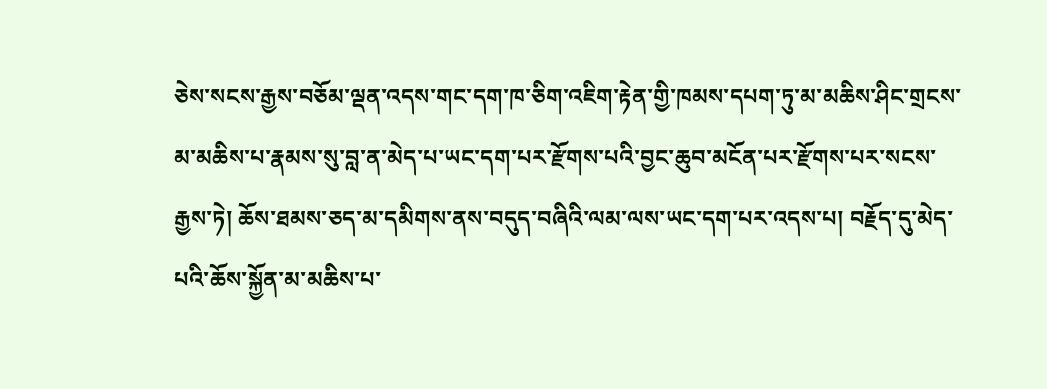ཅེས་སངས་རྒྱས་བཅོམ་ལྡན་འདས་གང་དག་ཁ་ཅིག་འཇིག་རྟེན་གྱི་ཁམས་དཔག་ཏུ་མ་མཆིས་ཤིང་གྲངས་མ་མཆིས་པ་རྣམས་སུ་བླ་ན་མེད་པ་ཡང་དག་པར་རྫོགས་པའི་བྱང་ཆུབ་མངོན་པར་རྫོགས་པར་སངས་རྒྱས་ཏེ། ཆོས་ཐམས་ཅད་མ་དམིགས་ནས་བདུད་བཞིའི་ལམ་ལས་ཡང་དག་པར་འདས་པ། བརྗོད་དུ་མེད་པའི་ཆོས་སྐྱོན་མ་མཆིས་པ་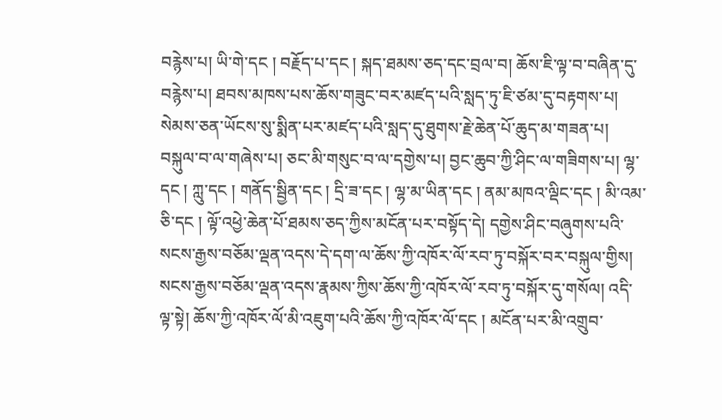བརྙེས་པ། ཡི་གེ་དང ། བརྗོད་པ་དང ། སྐད་ཐམས་ཅད་དང་བྲལ་བ། ཆོས་ཇི་ལྟ་བ་བཞིན་དུ་བརྙེས་པ། ཐབས་མཁས་པས་ཆོས་གཟུང་བར་མཛད་པའི་སླད་ཏུ་ཇི་ཙམ་དུ་བརྟགས་པ། སེམས་ཅན་ཡོངས་སུ་སྨིན་པར་མཛད་པའི་སླད་དུ་ཐུགས་རྗེ་ཆེན་པོ་ཆུད་མ་གཟན་པ། བསྐུལ་བ་ལ་གཞེས་པ། ཅང་མི་གསུང་བ་ལ་དགྱེས་པ། བྱང་ཆུབ་ཀྱི་ཤིང་ལ་གཟིགས་པ། ལྷ་དང ། ཀླུ་དང ། གནོད་སྦྱིན་དང ། དྲི་ཟ་དང ། ལྷ་མ་ཡིན་དང ། ནམ་མཁའ་ལྡིང་དང ། མི་འམ་ཅི་དང ། ལྟོ་འཕྱེ་ཆེན་པོ་ཐམས་ཅད་ཀྱིས་མངོན་པར་བསྟོད་དེ། དགྱེས་ཤིང་བཞུགས་པའི་སངས་རྒྱས་བཅོམ་ལྡན་འདས་དེ་དག་ལ་ཆོས་ཀྱི་འཁོར་ལོ་རབ་ཏུ་བསྐོར་བར་བསྐུལ་གྱིས། སངས་རྒྱས་བཅོམ་ལྡན་འདས་རྣམས་ཀྱིས་ཆོས་ཀྱི་འཁོར་ལོ་རབ་ཏུ་བསྐོར་དུ་གསོལ། འདི་ལྟ་སྟེ། ཆོས་ཀྱི་འཁོར་ལོ་མི་འཇུག་པའི་ཆོས་ཀྱི་འཁོར་ལོ་དང ། མངོན་པར་མི་འགྲུབ་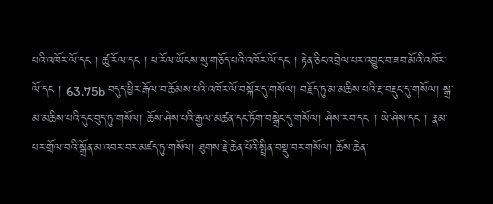པའི་འཁོར་ལོ་དང ། ཚུ་རོལ་དང ། ཕ་རོལ་ཡོངས་སུ་གཅོད་པའི་འཁོར་ལོ་དང ། རྟེན་ཅིང་འབྲེལ་པར་འབྱུང་བ་ཟབ་མོའི་འཁོར་ལོ་དང ། 63.75b བདུད་ཕྱིར་རྒོལ་བ་ཆོམས་པའི་འཁོར་ལོ་བསྐོར་དུ་གསོལ། བརྗོད་ཏུ་མ་མཆིས་པའི་རྔ་བརྡུང་དུ་གསོལ། སྒྲ་མ་མཆིས་པའི་དུང་བུད་ཏུ་གསོལ། ཆོས་ཤེས་པའི་རྒྱལ་མཚན་དང་ཏོག་བསྒྲེང་དུ་གསོལ། ཤེས་རབ་དང ། ཡེ་ཤེས་དང ། རྣམ་པར་གྲོལ་བའི་སྒྲོན་མ་འབར་བར་མཛད་ཏུ་གསོལ། ཐུགས་རྗེ་ཆེན་པོའི་སྤྲིན་བསྡུ་བར་གསོལ། ཆོས་ཆེན་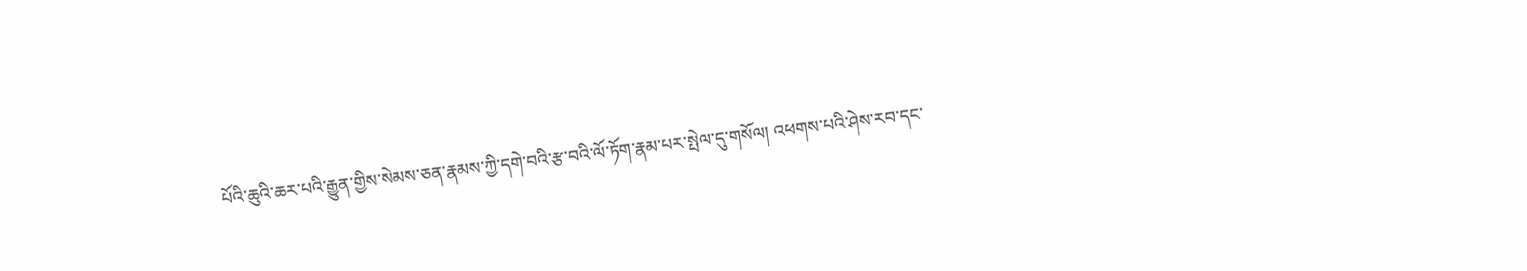པོའི་ཆུའི་ཆར་པའི་རྒྱུན་གྱིས་སེམས་ཅན་རྣམས་ཀྱི་དགེ་བའི་རྩ་བའི་ལོ་ཏོག་རྣམ་པར་སྤེལ་དུ་གསོལ། འཕགས་པའི་ཤེས་རབ་དང་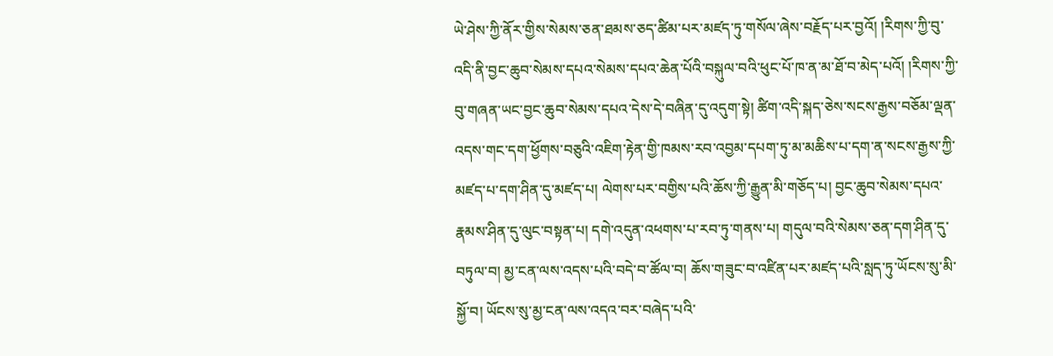ཡེ་ཤེས་ཀྱི་ནོར་གྱིས་སེམས་ཅན་ཐམས་ཅད་ཚིམ་པར་མཛད་ཏུ་གསོལ་ཞེས་བརྗོད་པར་བྱའོ། །རིགས་ཀྱི་བུ་འདི་ནི་བྱང་ཆུབ་སེམས་དཔའ་སེམས་དཔའ་ཆེན་པོའི་བསྐུལ་བའི་ཕུང་པོ་ཁ་ན་མ་ཐོ་བ་མེད་པའོ། །རིགས་ཀྱི་བུ་གཞན་ཡང་བྱང་ཆུབ་སེམས་དཔའ་དེས་དེ་བཞིན་དུ་འདུག་སྟེ། ཚིག་འདི་སྐད་ཅེས་སངས་རྒྱས་བཅོམ་ལྡན་འདས་གང་དག་ཕྱོགས་བཅུའི་འཇིག་རྟེན་གྱི་ཁམས་རབ་འབྱམ་དཔག་ཏུ་མ་མཆིས་པ་དག་ན་སངས་རྒྱས་ཀྱི་མཛད་པ་དག་ཤིན་དུ་མཛད་པ། ལེགས་པར་བགྱིས་པའི་ཆོས་ཀྱི་རྒྱུན་མི་གཅོད་པ། བྱང་ཆུབ་སེམས་དཔའ་རྣམས་ཤིན་དུ་ལུང་བསྟན་པ། དགེ་འདུན་འཕགས་པ་རབ་ཏུ་གནས་པ། གདུལ་བའི་སེམས་ཅན་དག་ཤིན་དུ་བཏུལ་བ། མྱ་ངན་ལས་འདས་པའི་བདེ་བ་ཚོལ་བ། ཆོས་གཟུང་བ་འཛིན་པར་མཛད་པའི་སླད་ཏུ་ཡོངས་སུ་མི་སྐྱོ་བ། ཡོངས་སུ་མྱ་ངན་ལས་འདའ་བར་བཞེད་པའི་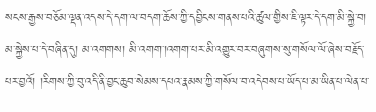སངས་རྒྱས་བཅོམ་ལྡན་འདས་དེ་དག་ལ་བདག་ཆོས་ཀྱི་དབྱིངས་གནས་པའི་ཚུལ་གྱིས་ཇི་ལྟར་དེ་དག་མི་སྐྱེ་བ། མ་སྐྱེས་པ་དེ་བཞིན་དུ། མ་འགགས། མི་འགག་།འགག་པར་མི་འགྱུར་བར་བཞུགས་སུ་གསོལ་ལོ་ཞེས་བརྗོད་པར་བྱའོ། །རིགས་ཀྱི་བུ་འདི་ནི་བྱང་ཆུབ་སེམས་དཔའ་རྣམས་ཀྱི་གསོལ་བ་འདེབས་པ་ཡོད་པ་མ་ཡིན་པ་ལེན་པ་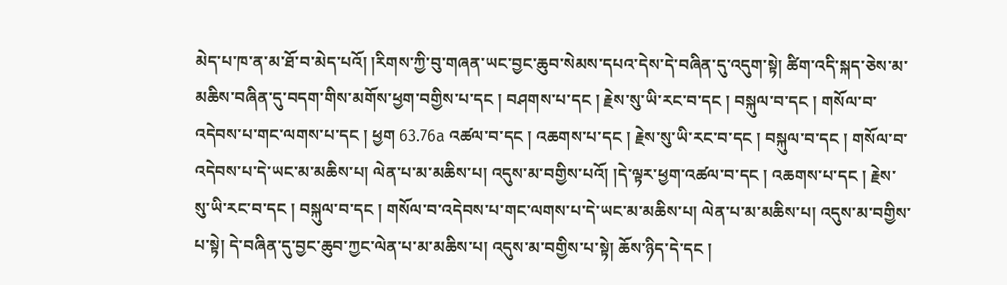མེད་པ་ཁ་ན་མ་ཐོ་བ་མེད་པའོ། །རིགས་ཀྱི་བུ་གཞན་ཡང་བྱང་ཆུབ་སེམས་དཔའ་དེས་དེ་བཞིན་དུ་འདུག་སྟེ། ཚིག་འདི་སྐད་ཅེས་མ་མཆིས་བཞིན་དུ་བདག་གིས་མགོས་ཕྱག་བགྱིས་པ་དང ། བཤགས་པ་དང ། རྗེས་སུ་ཡི་རང་བ་དང ། བསྐུལ་བ་དང ། གསོལ་བ་འདེབས་པ་གང་ལགས་པ་དང ། ཕྱག 63.76a འཚལ་བ་དང ། འཆགས་པ་དང ། རྗེས་སུ་ཡི་རང་བ་དང ། བསྐུལ་བ་དང ། གསོལ་བ་འདེབས་པ་དེ་ཡང་མ་མཆིས་པ། ལེན་པ་མ་མཆིས་པ། འདུས་མ་བགྱིས་པའོ། །དེ་ལྟར་ཕྱག་འཚལ་བ་དང ། འཆགས་པ་དང ། རྗེས་སུ་ཡི་རང་བ་དང ། བསྐུལ་བ་དང ། གསོལ་བ་འདེབས་པ་གང་ལགས་པ་དེ་ཡང་མ་མཆིས་པ། ལེན་པ་མ་མཆིས་པ། འདུས་མ་བགྱིས་པ་སྟེ། དེ་བཞིན་དུ་བྱང་ཆུབ་ཀྱང་ལེན་པ་མ་མཆིས་པ། འདུས་མ་བགྱིས་པ་སྟེ། ཆོས་ཉིད་དེ་དང །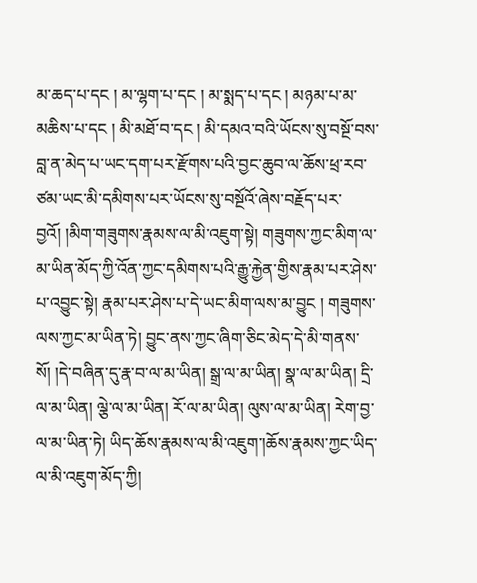མ་ཆད་པ་དང ། མ་ལྷག་པ་དང ། མ་སྨད་པ་དང ། མཉམ་པ་མ་མཆིས་པ་དང ། མི་མཐོ་བ་དང ། མི་དམའ་བའི་ཡོངས་སུ་བསྔོ་བས་བླ་ན་མེད་པ་ཡང་དག་པར་རྫོགས་པའི་བྱང་ཆུབ་ལ་ཆོས་ཕྲ་རབ་ཙམ་ཡང་མི་དམིགས་པར་ཡོངས་སུ་བསྔོའོ་ཞེས་བརྗོད་པར་བྱའོ། །མིག་གཟུགས་རྣམས་ལ་མི་འཇུག་སྟེ། གཟུགས་ཀྱང་མིག་ལ་མ་ཡིན་མོད་ཀྱི་འོན་ཀྱང་དམིགས་པའི་རྒྱུ་རྐྱེན་གྱིས་རྣམ་པར་ཤེས་པ་འབྱུང་སྟེ། རྣམ་པར་ཤེས་པ་དེ་ཡང་མིག་ལས་མ་བྱུང ། གཟུགས་ལས་ཀྱང་མ་ཡིན་ཏེ། བྱུང་ནས་ཀྱང་ཞིག་ཅིང་མེད་དེ་མི་གནས་སོ། །དེ་བཞིན་དུ་རྣ་བ་ལ་མ་ཡིན། སྒྲ་ལ་མ་ཡིན། སྣ་ལ་མ་ཡིན། དྲི་ལ་མ་ཡིན། ལྕེ་ལ་མ་ཡིན། རོ་ལ་མ་ཡིན། ལུས་ལ་མ་ཡིན། རེག་བྱ་ལ་མ་ཡིན་ཏེ། ཡིད་ཆོས་རྣམས་ལ་མི་འཇུག་།ཆོས་རྣམས་ཀྱང་ཡིད་ལ་མི་འཇུག་མོད་ཀྱི།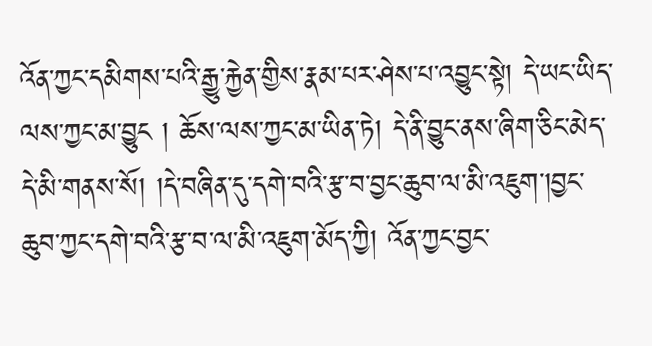འོན་ཀྱང་དམིགས་པའི་རྒྱུ་རྐྱེན་གྱིས་རྣམ་པར་ཤེས་པ་འབྱུང་སྟེ། དེ་ཡང་ཡིད་ལས་ཀྱང་མ་བྱུང ། ཆོས་ལས་ཀྱང་མ་ཡིན་ཏེ། དེ་ནི་བྱུང་ནས་ཞིག་ཅིང་མེད་དེ་མི་གནས་སོ། །དེ་བཞིན་དུ་དགེ་བའི་རྩ་བ་བྱང་ཆུབ་ལ་མི་འཇུག་།བྱང་ཆུབ་ཀྱང་དགེ་བའི་རྩ་བ་ལ་མི་འཇུག་མོད་ཀྱི། འོན་ཀྱང་བྱང་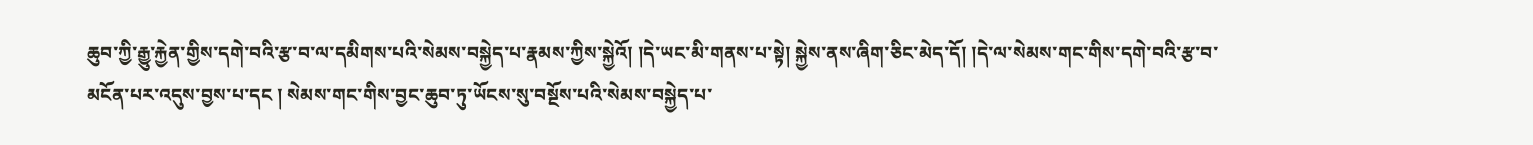ཆུབ་ཀྱི་རྒྱུ་རྐྱེན་གྱིས་དགེ་བའི་རྩ་བ་ལ་དམིགས་པའི་སེམས་བསྐྱེད་པ་རྣམས་ཀྱིས་སྐྱེའོ། །དེ་ཡང་མི་གནས་པ་སྟེ། སྐྱེས་ནས་ཞིག་ཅིང་མེད་དོ། །དེ་ལ་སེམས་གང་གིས་དགེ་བའི་རྩ་བ་མངོན་པར་འདུས་བྱས་པ་དང ། སེམས་གང་གིས་བྱང་ཆུབ་ཏུ་ཡོངས་སུ་བསྔོས་པའི་སེམས་བསྐྱེད་པ་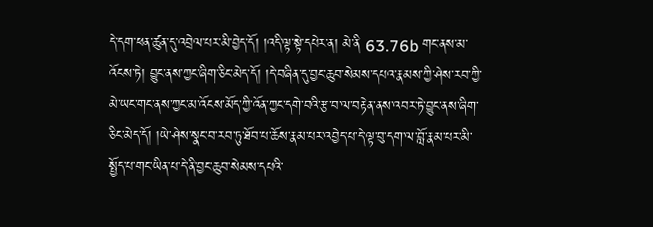དེ་དག་ཕན་ཚུན་དུ་འབྲེལ་པར་མི་བྱེད་དོ། །འདི་ལྟ་སྟེ་དཔེར་ན། མེ་ནི 63.76b གང་ནས་མ་འོངས་ཏེ། བྱུང་ནས་ཀྱང་ཞིག་ཅིང་མེད་དོ། །དེ་བཞིན་དུ་བྱང་ཆུབ་སེམས་དཔའ་རྣམས་ཀྱི་ཤེས་རབ་ཀྱི་མེ་ཡང་གང་ནས་ཀྱང་མ་འོངས་མོད་ཀྱི་འོན་ཀྱང་དགེ་བའི་རྩ་བ་ལ་བརྟེན་ནས་འབར་ཏེ་བྱུང་ནས་ཞིག་ཅིང་མེད་དོ། །ཡེ་ཤེས་སྣང་བ་རབ་ཏུ་ཐོབ་པ་ཆོས་རྣམ་པར་འབྱེད་པ་དེ་ལྟ་བུ་དག་ལ་བློ་རྣམ་པར་མི་སྤྱོད་པ་གང་ཡིན་པ་དེ་ནི་བྱང་ཆུབ་སེམས་དཔའི་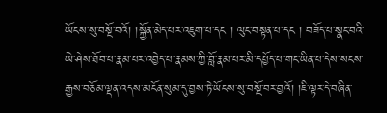ཡོངས་སུ་བསྔོ་བའོ། །སྐྱོན་མེད་པར་འཇུག་པ་དང ། ལུང་བསྟན་པ་དང ། བཟོད་པ་སྣང་བའི་ཡེ་ཤེས་ཐོབ་པ་རྣམ་པར་འབྱེད་པ་རྣམས་ཀྱི་བློ་རྣམ་པར་མི་དཔྱོད་པ་གང་ཡིན་པ་དེས་སངས་རྒྱས་བཅོམ་ལྡན་འདས་མངོན་སུམ་དུ་བྱས་ཏེ་ཡོངས་སུ་བསྔོ་བར་བྱའོ། །ཇི་ལྟར་དེ་བཞིན་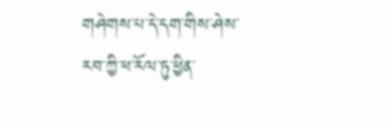གཤེགས་པ་དེ་དག་གིས་ཤེས་རབ་ཀྱི་ཕ་རོལ་ཏུ་ཕྱིན་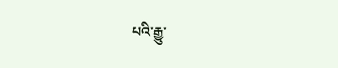པའི་རྒྱུ་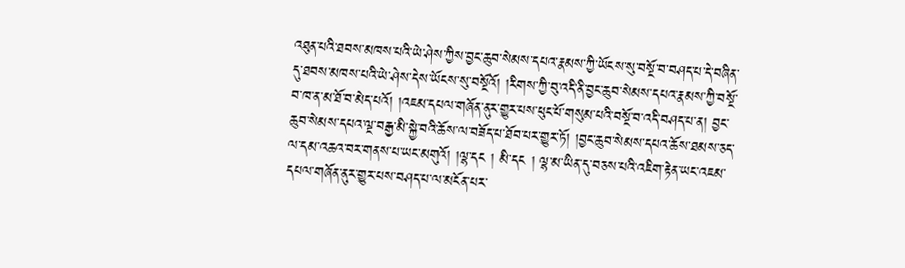འཐུན་པའི་ཐབས་མཁས་པའི་ཡེ་ཤེས་ཀྱིས་བྱང་ཆུབ་སེམས་དཔའ་རྣམས་ཀྱི་ཡོངས་སུ་བསྔོ་བ་བཤད་པ་དེ་བཞིན་དུ་ཐབས་མཁས་པའི་ཡེ་ཤེས་དེས་ཡོངས་སུ་བསྔོའོ། །རིགས་ཀྱི་བུ་འདི་ནི་བྱང་ཆུབ་སེམས་དཔའ་རྣམས་ཀྱི་བསྔོ་བ་ཁ་ན་མ་ཐོ་བ་མེད་པའོ། །འཇམ་དཔལ་གཞོན་ནུར་གྱུར་པས་ཕུང་པོ་གསུམ་པའི་བསྔོ་བ་འདི་བཤད་པ་ན། བྱང་ཆུབ་སེམས་དཔའ་ལྔ་བརྒྱ་མི་སྐྱེ་བའི་ཆོས་ལ་བཟོད་པ་ཐོབ་པར་གྱུར་ཏོ། །བྱང་ཆུབ་སེམས་དཔའ་ཆོས་ཐམས་ཅད་ལ་དམ་འཆའ་བར་གནས་པ་ཡང་མགུའོ། །ལྷ་དང ། མི་དང ། ལྷ་མ་ཡིན་དུ་བཅས་པའི་འཇིག་རྟེན་ཡང་འཇམ་དཔལ་གཞོན་ནུར་གྱུར་པས་བཤད་པ་ལ་མངོན་པར་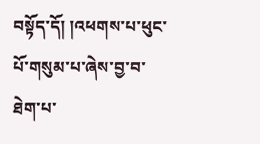བསྟོད་དོ། །འཕགས་པ་ཕུང་པོ་གསུམ་པ་ཞེས་བྱ་བ་ཐེག་པ་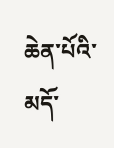ཆེན་པོའི་མདོ་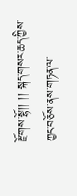རྫོགས་སྷོ།། །། སྐད་གསར་ཆད་ཀྱིས་ཀྱང་བཅོས་ནས་གཏན་ལ་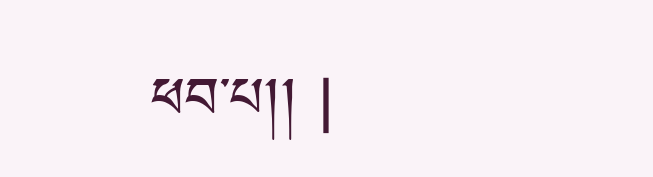ཕབ་པ།། |